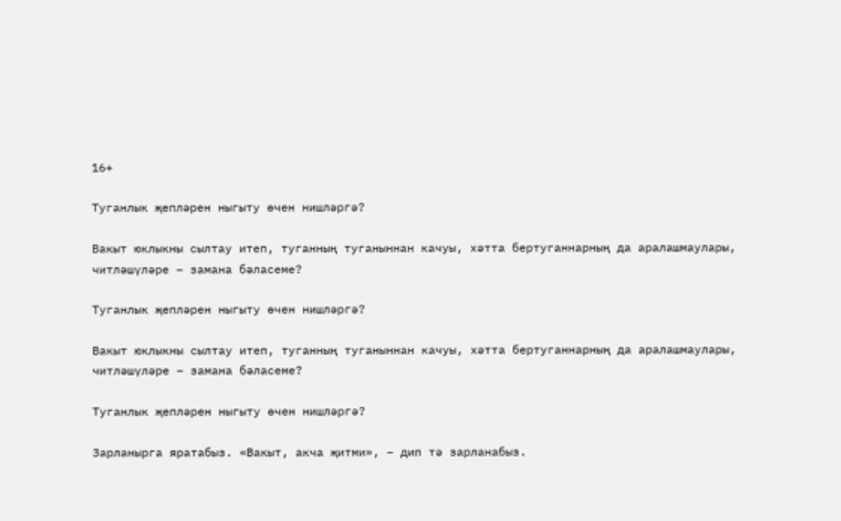16+

Туганлык җепләрен ныгыту өчен нишләргә?

Вакыт юклыкны сылтау итеп, туганның туганыннан качуы, хәтта бертуганнарның да аралашмаулары, читләшүләре – замана бәласеме?

Туганлык җепләрен ныгыту өчен нишләргә?

Вакыт юклыкны сылтау итеп, туганның туганыннан качуы, хәтта бертуганнарның да аралашмаулары, читләшүләре – замана бәласеме?

Туганлык җепләрен ныгыту өчен нишләргә?

Зарланырга яратабыз. «Вакыт, акча җитми», – дип тә зарланабыз.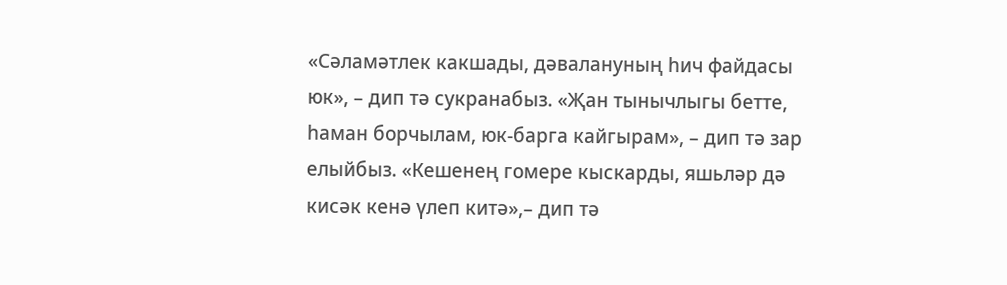«Сәламәтлек какшады, дәвалануның һич файдасы юк», – дип тә сукранабыз. «Җан тынычлыгы бетте, һаман борчылам, юк-барга кайгырам», – дип тә зар елыйбыз. «Кешенең гомере кыскарды, яшьләр дә кисәк кенә үлеп китә»,– дип тә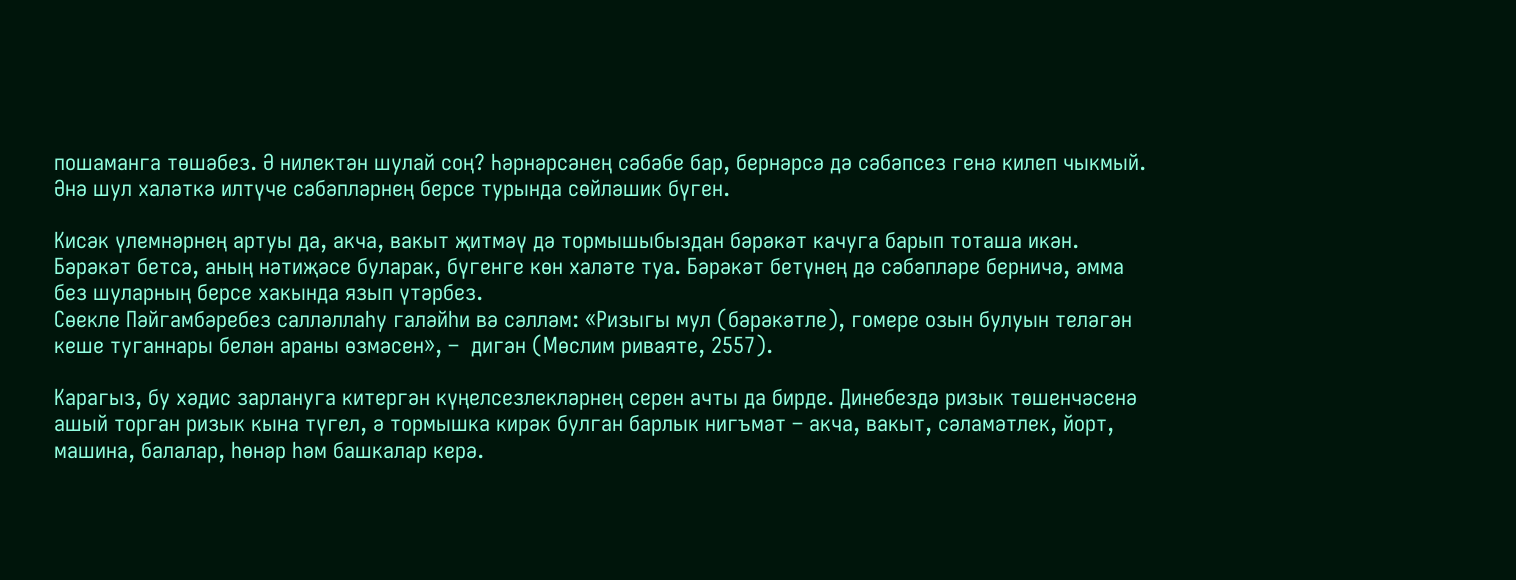пошаманга төшәбез. Ә нилектән шулай соң? Һәрнәрсәнең сәбәбе бар, бернәрсә дә сәбәпсез генә килеп чыкмый. Әнә шул халәткә илтүче сәбәпләрнең берсе турында сөйләшик бүген.

Кисәк үлемнәрнең артуы да, акча, вакыт җитмәү дә тормышыбыздан бәрәкәт качуга барып тоташа икән. Бәрәкәт бетсә, аның нәтиҗәсе буларак, бүгенге көн халәте туа. Бәрәкәт бетүнең дә сәбәпләре берничә, әмма без шуларның берсе хакында язып үтәрбез.
Сөекле Пәйгамбәребез салләллаһу галәйһи вә сәлләм: «Ризыгы мул (бәрәкәтле), гомере озын булуын теләгән кеше туганнары белән араны өзмәсен», –  дигән (Мөслим риваяте, 2557).

Карагыз, бу хәдис зарлануга китергән күңелсезлекләрнең серен ачты да бирде. Динебездә ризык төшенчәсенә ашый торган ризык кына түгел, ә тормышка кирәк булган барлык нигъмәт – акча, вакыт, сәламәтлек, йорт, машина, балалар, һөнәр һәм башкалар керә.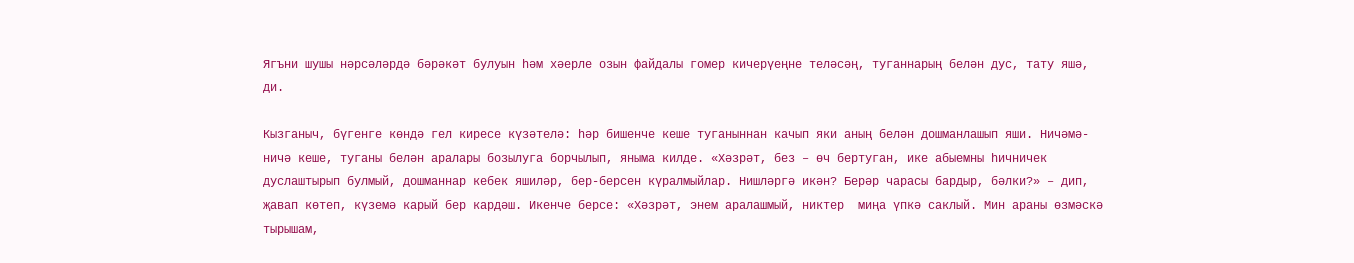Ягъни шушы нәрсәләрдә бәрәкәт булуын һәм хәерле озын файдалы гомер кичерүеңне теләсәң, туганнарың белән дус, тату яшә, ди.

Кызганыч, бүгенге көндә гел киресе күзәтелә: һәр бишенче кеше туганыннан качып яки аның белән дошманлашып яши. Ничәмә-ничә кеше, туганы белән аралары бозылуга борчылып, яныма килде. «Хәзрәт, без – өч бертуган, ике абыемны һичничек дуслаштырып булмый, дошманнар кебек яшиләр, бер-берсен күралмыйлар. Нишләргә икән? Берәр чарасы бардыр, бәлки?» – дип, җавап көтеп, күземә карый бер кардәш. Икенче берсе: «Хәзрәт, энем аралашмый, никтер  миңа үпкә саклый. Мин араны өзмәскә тырышам,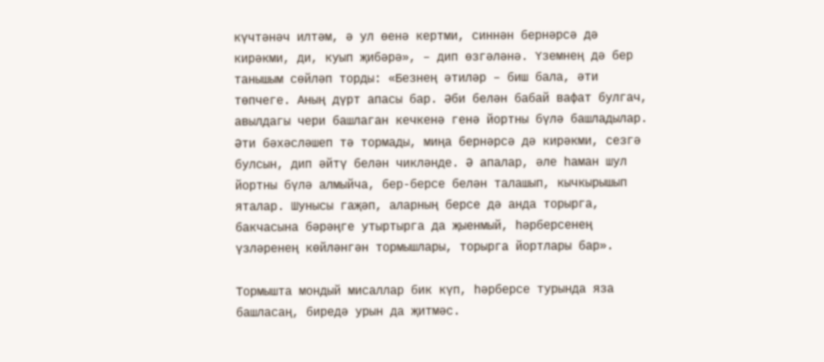күчтәнәч илтәм, ә ул өенә кертми, синнән бернәрсә дә кирәкми, ди, куып җибәрә», – дип өзгәләнә. Үземнең дә бер танышым сөйләп торды: «Безнең әтиләр – биш бала, әти төпчеге. Аның дүрт апасы бар. Әби белән бабай вафат булгач, авылдагы чери башлаган кечкенә генә йортны бүлә башладылар. Әти бәхәсләшеп тә тормады, миңа бернәрсә дә кирәкми, сезгә булсын, дип әйтү белән чикләнде. Ә апалар, әле һаман шул йортны бүлә алмыйча, бер-берсе белән талашып, кычкырышып яталар. Шунысы гаҗәп, аларның берсе дә анда торырга, бакчасына бәрәңге утыртырга да җыенмый, һәрберсенең үзләренең көйләнгән тормышлары, торырга йортлары бар».

Тормышта мондый мисаллар бик күп, һәрберсе турында яза башласаң, биредә урын да җитмәс.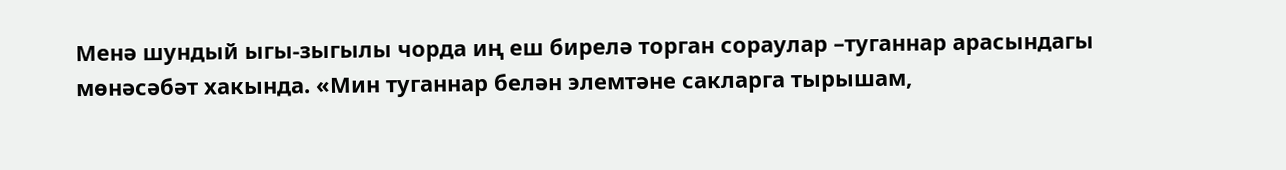Менә шундый ыгы-зыгылы чорда иң еш бирелә торган сораулар –туганнар арасындагы мөнәсәбәт хакында. «Мин туганнар белән элемтәне сакларга тырышам,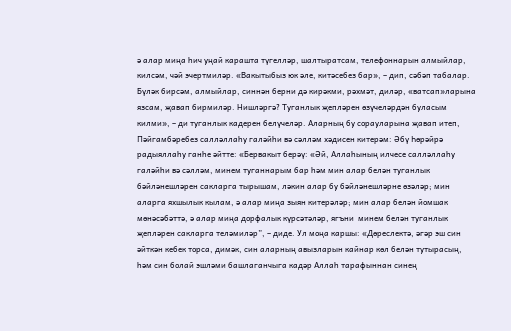ә алар миңа һич уңай карашта түгелләр, шалтыратсам, телефоннарын алмыйлар, килсәм, чәй эчертмиләр. «Вакытыбыз юк әле, китәсебез бар», – дип, сәбәп табалар. Бүләк бирсәм, алмыйлар, синнән берни дә кирәкми, рәхмәт, диләр, «ватсап»ларына язсам, җавап бирмиләр. Нишләргә? Туганлык җепләрен өзүчеләрдән буласым килми», – ди туганлык кадерен белүчеләр. Аларның бу сорауларына җавап итеп, Пәйгамбәребез салләллаһу галәйһи вә сәлләм хәдисен китерәм: Әбү Һөрәйрә радыяллаһу ганһе әйтте: «Бервакыт берәү: «Әй, Аллаһының илчесе салләллаһу галәйһи вә сәлләм, минем туганнарым бар һәм мин алар белән туганлык бәйләнешләрен сакларга тырышам, ләкин алар бу бәйләнешләрне өзәләр; мин аларга яхшылык кылам, ә алар миңа зыян китерәләр; мин алар белән йомшак мөнәсәбәттә, ә алар миңа дорфалык күрсәтәләр, ягъни  минем белән туганлык җепләрен сакларга теләмиләр”, – диде. Ул моңа каршы: «Дөреслектә, әгәр эш син әйткән кебек торса, димәк, син аларның авызларын кайнар көл белән тутырасың, һәм син болай эшләми башлаганчыга кадәр Аллаһ тарафыннан синең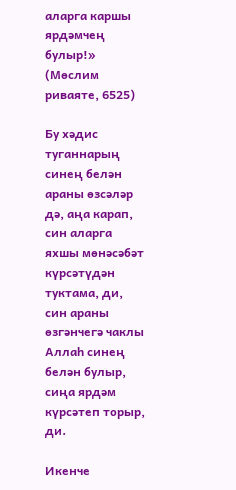аларга каршы ярдәмчең булыр!» (Мөслим риваяте, 6525)

Бу хәдис туганнарың синең белән араны өзсәләр дә, аңа карап, син аларга яхшы мөнәсәбәт күрсәтүдән туктама, ди, син араны өзгәнчегә чаклы Аллаһ синең белән булыр, сиңа ярдәм күрсәтеп торыр, ди.

Икенче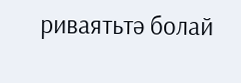риваятьтә болай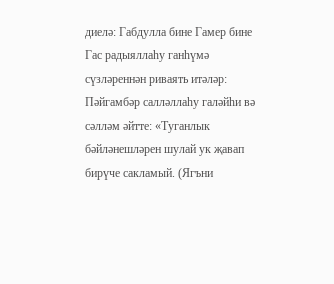диелә: Габдулла бине Гамер бине Гас радыяллаһу ганһүмә сүзләреннән риваять итәләр: Пәйгамбәр салләллаһу галәйһи вә сәлләм әйтте: «Туганлык бәйләнешләрен шулай ук җавап бирүче сакламый. (Ягъни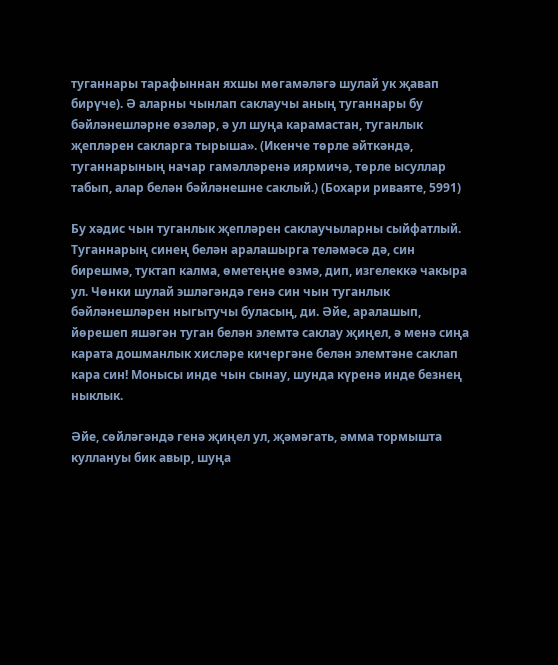туганнары тарафыннан яхшы мөгамәләгә шулай ук җавап бирүче). Ә аларны чынлап саклаучы аның туганнары бу бәйләнешләрне өзәләр, ә ул шуңа карамастан, туганлык җепләрен сакларга тырыша». (Икенче төрле әйткәндә, туганнарының начар гамәлләренә иярмичә, төрле ысуллар табып, алар белән бәйләнешне саклый.) (Бохари риваяте, 5991)

Бу хәдис чын туганлык җепләрен саклаучыларны сыйфатлый. Туганнарың синең белән аралашырга теләмәсә дә, син бирешмә, туктап калма, өметеңне өзмә, дип, изгелеккә чакыра ул. Чөнки шулай эшләгәндә генә син чын туганлык бәйләнешләрен ныгытучы буласың, ди. Әйе, аралашып, йөрешеп яшәгән туган белән элемтә саклау җиңел, ә менә сиңа карата дошманлык хисләре кичергәне белән элемтәне саклап кара син! Монысы инде чын сынау, шунда күренә инде безнең ныклык.

Әйе, сөйләгәндә генә җиңел ул, җәмәгать, әмма тормышта куллануы бик авыр, шуңа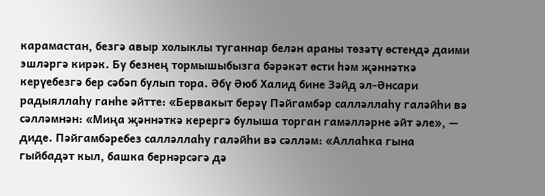карамастан, безгә авыр холыклы туганнар белән араны төзәтү өстендә даими эшләргә кирәк. Бу безнең тормышыбызга бәрәкәт өсти һәм җәннәткә керүебезгә бер сәбәп булып тора. Әбү Әюб Халид бине Зәйд әл-Әнсари радыяллаһу ганһе әйтте: «Бервакыт берәү Пәйгамбәр салләллаһу галәйһи вә сәлләмнән: «Миңа җәннәткә керергә булыша торган гамәлләрне әйт әле», — диде. Пәйгамбәребез салләллаһу галәйһи вә сәлләм: «Аллаһка гына гыйбадәт кыл, башка бернәрсәгә дә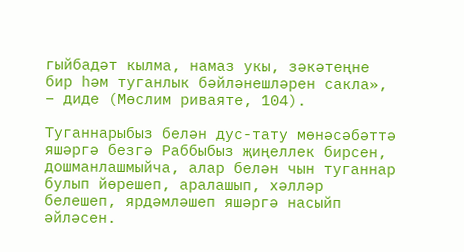гыйбадәт кылма, намаз укы, зәкәтеңне бир һәм туганлык бәйләнешләрен сакла», – диде (Мөслим риваяте, 104).

Туганнарыбыз белән дус-тату мөнәсәбәттә яшәргә безгә Раббыбыз җиңеллек бирсен, дошманлашмыйча, алар белән чын туганнар булып йөрешеп, аралашып, хәлләр белешеп, ярдәмләшеп яшәргә насыйп әйләсен.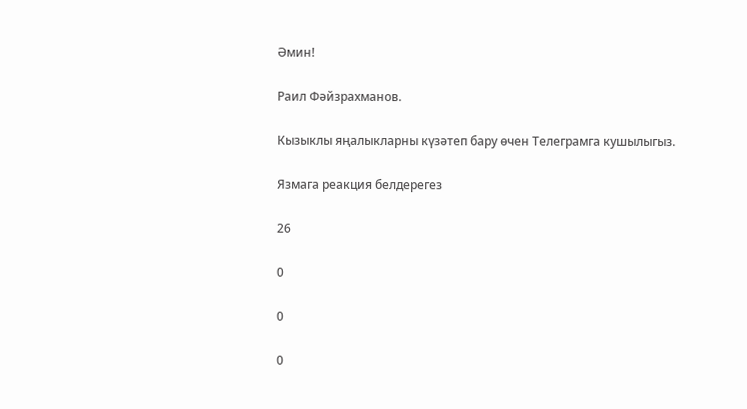Әмин!

Раил Фәйзрахманов.

Кызыклы яңалыкларны күзәтеп бару өчен Телеграмга кушылыгыз.

Язмага реакция белдерегез

26

0

0

0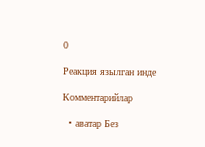0

Реакция язылган инде

Комментарийлар

  • аватар Без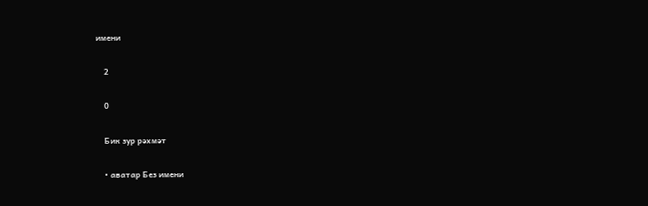имени

    2

    0

    Бик зур рәхмәт

    • аватар Без имени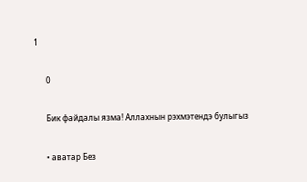1

      0

      Бик файдалы язма! Аллахнын рэхмэтендэ булыгыз

      • аватар Без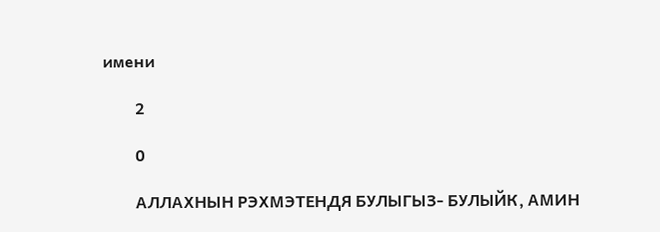имени

        2

        0

        АЛЛАХНЫН РЭХМЭТЕНДЯ БУЛЫГЫЗ- БУЛЫЙК, АМИН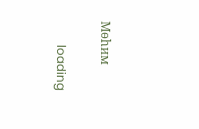Мөһим

        loading